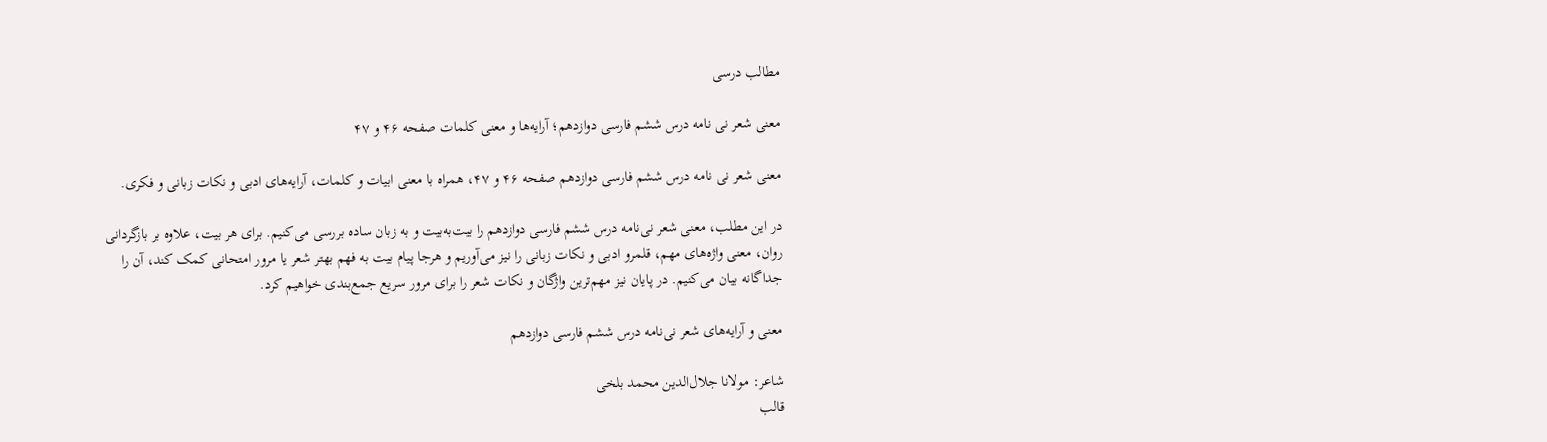مطالب درسی

معنی شعر نی نامه درس ششم فارسی دوازدهم؛ آرایه‌ها و معنی کلمات صفحه ۴۶ و ۴۷

معنی شعر نی نامه درس ششم فارسی دوازدهم صفحه ۴۶ و ۴۷، همراه با معنی ابیات و کلمات، آرایه‌های ادبی و نکات زبانی و فکری.

در این مطلب، معنی شعر نی‌نامه درس ششم فارسی دوازدهم را بیت‌به‌بیت و به زبان ساده بررسی می‌کنیم. برای هر بیت، علاوه بر بازگردانی روان، معنی واژه‌های مهم، قلمرو ادبی و نکات زبانی را نیز می‌آوریم و هرجا پیام بیت به فهم بهتر شعر یا مرور امتحانی کمک کند، آن را جداگانه بیان می‌کنیم. در پایان نیز مهم‌ترین واژگان و نکات شعر را برای مرور سریع جمع‌بندی خواهیم کرد.

معنی و آرایه‌های شعر نی‌نامه درس ششم فارسی دوازدهم

شاعر: مولانا جلال‌الدین محمد بلخی
قالب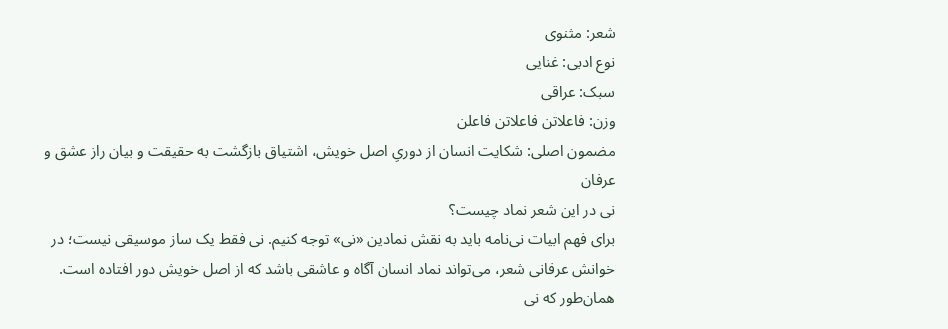شعر: مثنوی
نوع ادبی: غنایی
سبک: عراقی
وزن: فاعلاتن فاعلاتن فاعلن
مضمون اصلی: شکایت انسان از دوریِ اصل خویش، اشتیاق بازگشت به حقیقت و بیان راز عشق و عرفان
نی در این شعر نماد چیست؟
برای فهم ابیات نی‌نامه باید به نقش نمادین «نی» توجه کنیم. نی فقط یک ساز موسیقی نیست؛ در خوانش عرفانی شعر، می‌تواند نماد انسان آگاه و عاشقی باشد که از اصل خویش دور افتاده است. همان‌طور که نی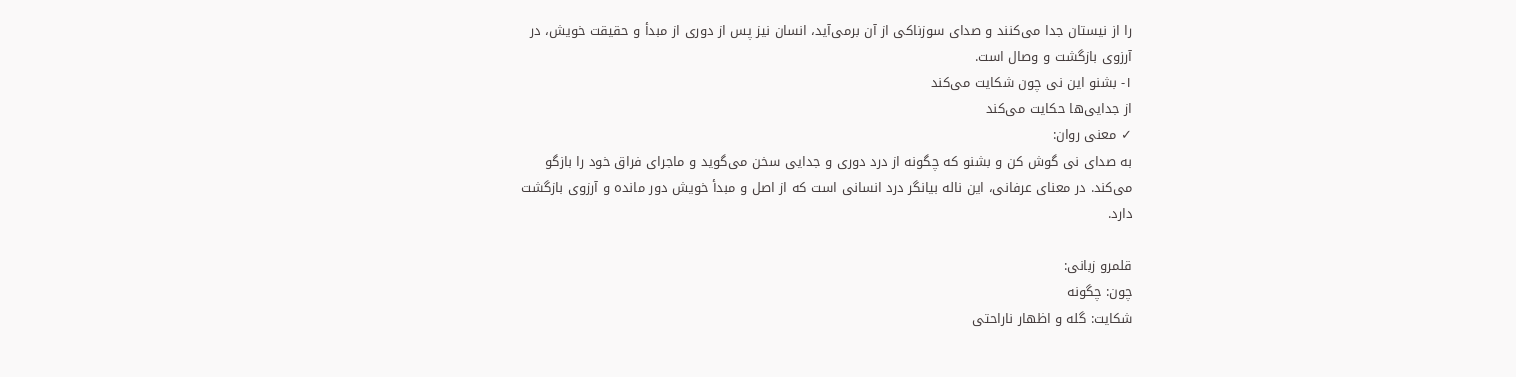را از نیستان جدا می‌کنند و صدای سوزناکی از آن برمی‌آید، انسان نیز پس از دوری از مبدأ و حقیقت خویش، در آرزوی بازگشت و وصال است.
۱- بشنو این نی چون شکایت می‌کند
از جدایی‌ها حکایت می‌کند
✓ معنی روان:
به صدای نی گوش کن و بشنو که چگونه از درد دوری و جدایی سخن می‌گوید و ماجرای فراق خود را بازگو می‌کند. در معنای عرفانی، این ناله بیانگر درد انسانی است که از اصل و مبدأ خویش دور مانده و آرزوی بازگشت دارد.

قلمرو زبانی:
چون: چگونه
شکایت: گله و اظهار ناراحتی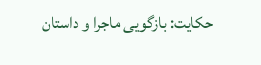حکایت: بازگویی ماجرا و داستان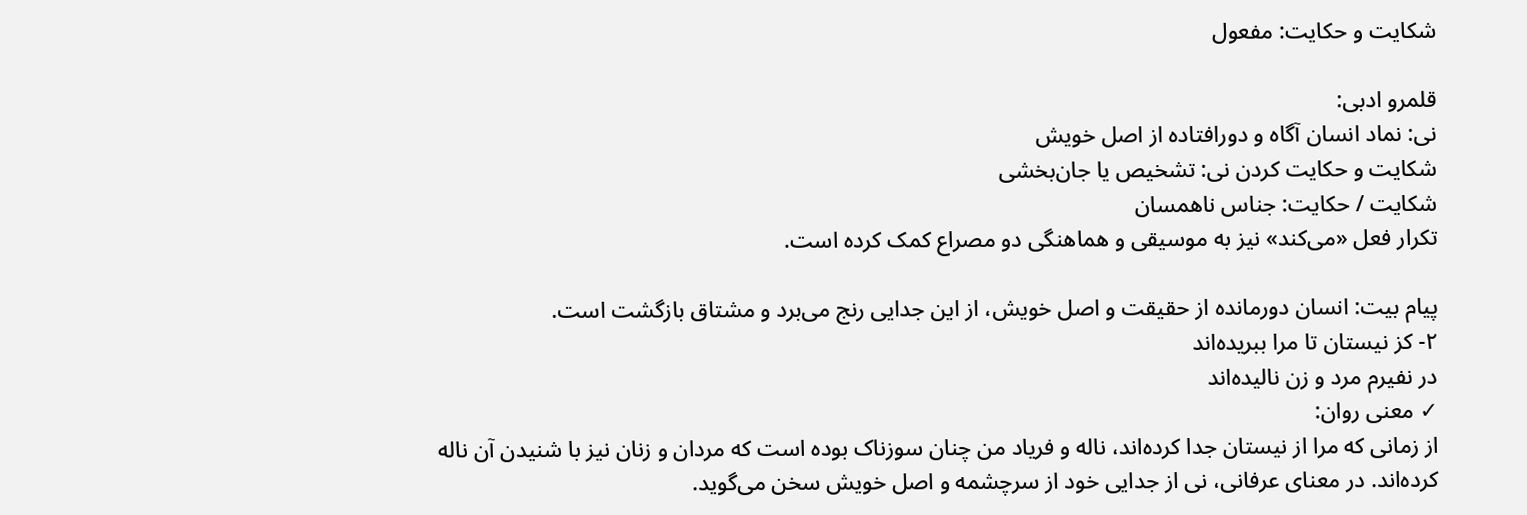شکایت و حکایت: مفعول

قلمرو ادبی:
نی: نماد انسان آگاه و دورافتاده از اصل خویش
شکایت و حکایت کردن نی: تشخیص یا جان‌بخشی
شکایت / حکایت: جناس ناهمسان
تکرار فعل «می‌کند» نیز به موسیقی و هماهنگی دو مصراع کمک کرده است.

پیام بیت: انسان دورمانده از حقیقت و اصل خویش، از این جدایی رنج می‌برد و مشتاق بازگشت است.
۲- کز نیستان تا مرا ببریده‌اند
در نفیرم مرد و زن نالیده‌اند
✓ معنی روان:
از زمانی که مرا از نیستان جدا کرده‌اند، ناله و فریاد من چنان سوزناک بوده است که مردان و زنان نیز با شنیدن آن ناله کرده‌اند. در معنای عرفانی، نی از جدایی خود از سرچشمه و اصل خویش سخن می‌گوید.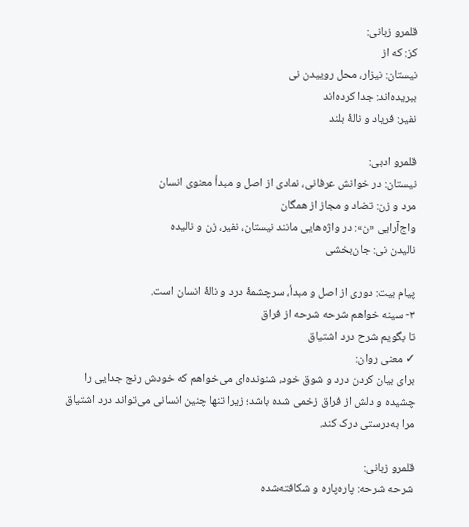قلمرو زبانی:
کز: که از
نیستان: نیزار، محل روییدن نی
ببریده‌اند: جدا کرده‌اند
نفیر: فریاد و نالۀ بلند

قلمرو ادبی:
نیستان: در خوانش عرفانی، نمادی از اصل و مبدأ معنوی انسان
مرد و زن: تضاد و مجاز از همگان
واج‌آرایی «ن»: در واژه‌هایی مانند نیستان، نفیر، زن و نالیده
نالیدن نی: جان‌بخشی

پیام بیت: دوری از اصل و مبدأ، سرچشمۀ درد و نالۀ انسان است.
۳- سینه خواهم شرحه شرحه از فراق
تا بگویم شرح درد اشتیاق
✓ معنی روان:
برای بیان کردن درد و شوق خود، شنونده‌ای می‌خواهم که خودش رنج جدایی را چشیده و دلش از فراق زخمی شده باشد؛ زیرا تنها چنین انسانی می‌تواند درد اشتیاق مرا به‌درستی درک کند.

قلمرو زبانی:
شرحه شرحه: پاره‌پاره و شکافته‌شده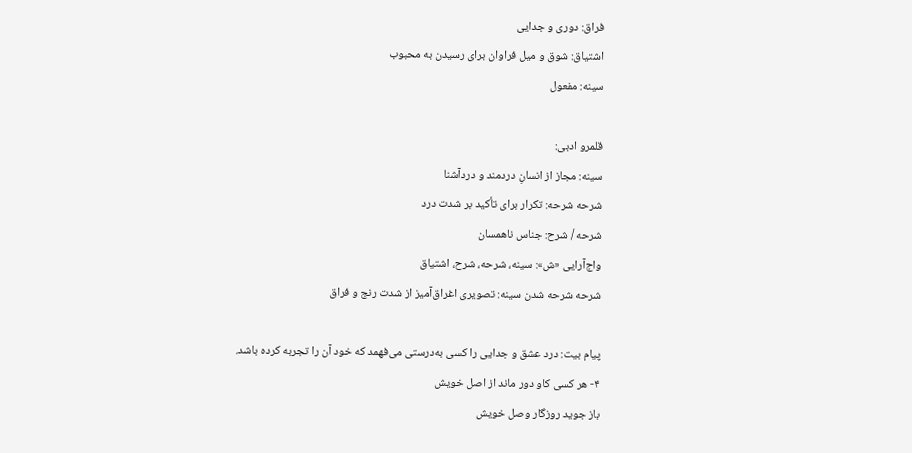فراق: دوری و جدایی
اشتیاق: شوق و میل فراوان برای رسیدن به محبوب
سینه: مفعول

قلمرو ادبی:
سینه: مجاز از انسانِ دردمند و دردآشنا
شرحه شرحه: تکرار برای تأکید بر شدت درد
شرحه / شرح: جناس ناهمسان
واج‌آرایی «ش»: سینه، شرحه، شرح، اشتیاق
شرحه شرحه شدن سینه: تصویری اغراق‌آمیز از شدت رنج و فراق

پیام بیت: درد عشق و جدایی را کسی به‌درستی می‌فهمد که خود آن را تجربه کرده باشد.
۴- هر کسی کاو دور ماند از اصل خویش
باز جوید روزگار وصل خویش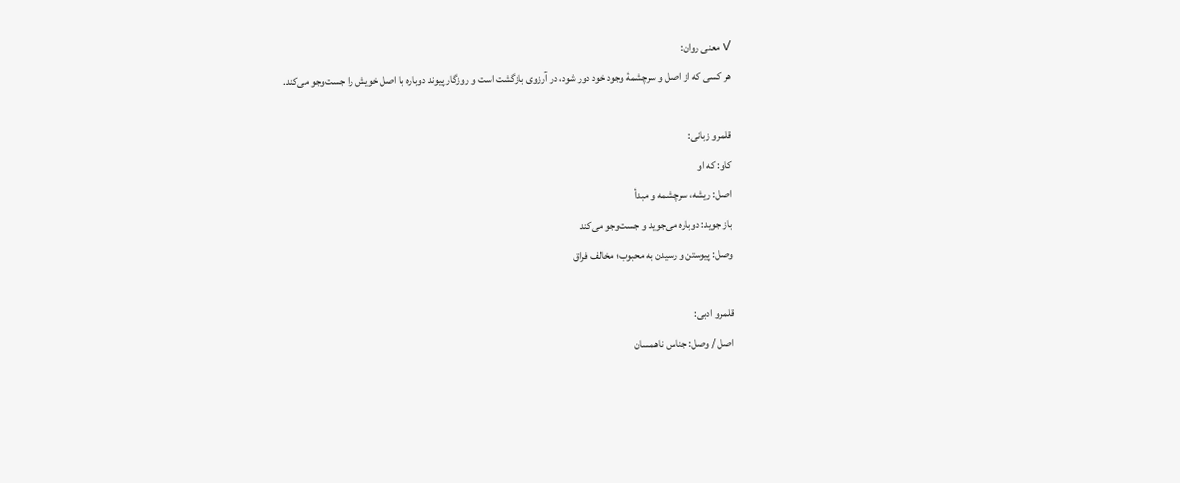✓ معنی روان:
هر کسی که از اصل و سرچشمۀ وجود خود دور شود، در آرزوی بازگشت است و روزگار پیوند دوباره با اصل خویش را جست‌وجو می‌کند.

قلمرو زبانی:
کاو: که او
اصل: ریشه، سرچشمه و مبدأ
باز جوید: دوباره می‌جوید و جست‌وجو می‌کند
وصل: پیوستن و رسیدن به محبوب؛ مخالف فراق

قلمرو ادبی:
اصل / وصل: جناس ناهمسان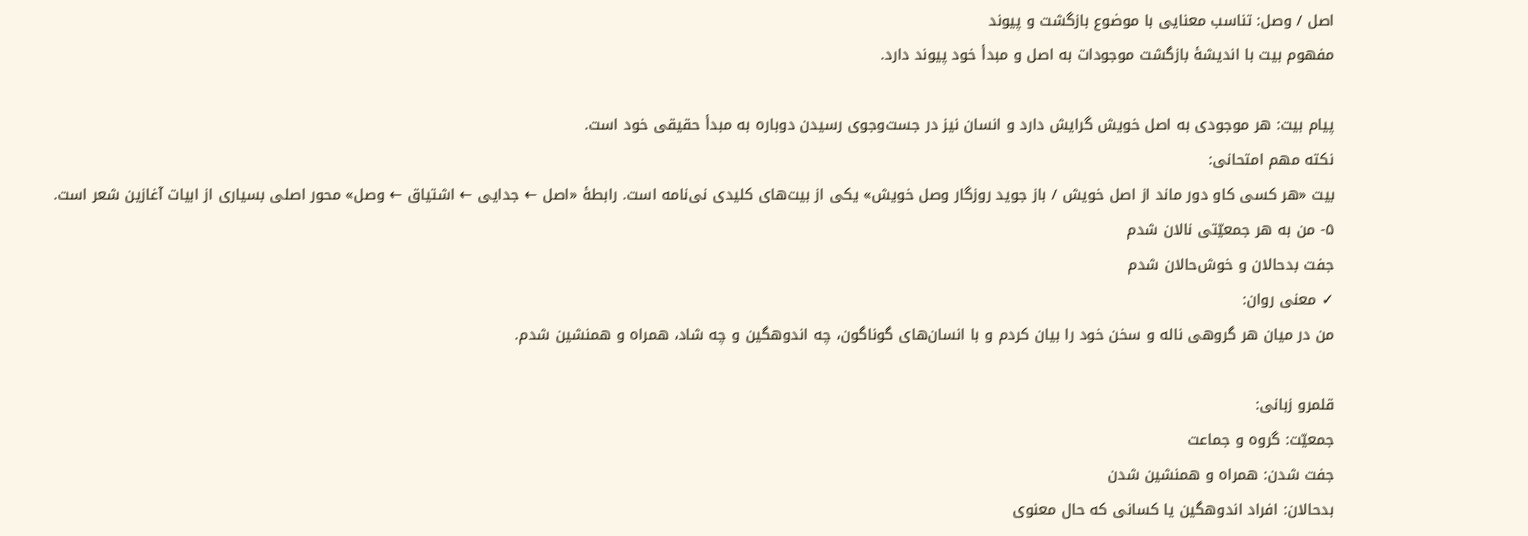اصل / وصل: تناسب معنایی با موضوع بازگشت و پیوند
مفهوم بیت با اندیشۀ بازگشت موجودات به اصل و مبدأ خود پیوند دارد.

پیام بیت: هر موجودی به اصل خویش گرایش دارد و انسان نیز در جست‌وجوی رسیدن دوباره به مبدأ حقیقی خود است.
نکته مهم امتحانی:
بیت «هر کسی کاو دور ماند از اصل خویش / باز جوید روزگار وصل خویش» یکی از بیت‌های کلیدی نی‌نامه است. رابطۀ «اصل ← جدایی ← اشتیاق ← وصل» محور اصلی بسیاری از ابیات آغازین شعر است.
۵- من به هر جمعیّتی نالان شدم
جفت بدحالان و خوش‌حالان شدم
✓ معنی روان:
من در میان هر گروهی ناله و سخن خود را بیان کردم و با انسان‌های گوناگون، چه اندوهگین و چه شاد، همراه و همنشین شدم.

قلمرو زبانی:
جمعیّت: گروه و جماعت
جفت شدن: همراه و همنشین شدن
بدحالان: افراد اندوهگین یا کسانی که حال معنوی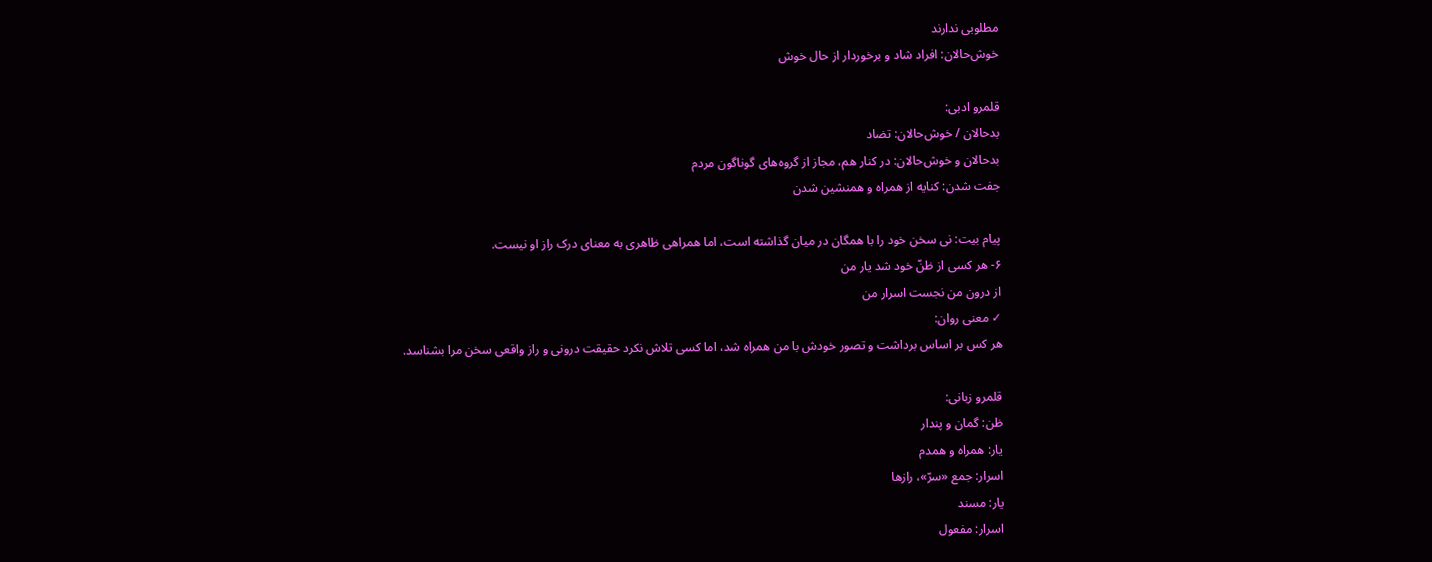مطلوبی ندارند
خوش‌حالان: افراد شاد و برخوردار از حال خوش

قلمرو ادبی:
بدحالان / خوش‌حالان: تضاد
بدحالان و خوش‌حالان: در کنار هم، مجاز از گروه‌های گوناگون مردم
جفت شدن: کنایه از همراه و همنشین شدن

پیام بیت: نی سخن خود را با همگان در میان گذاشته است، اما همراهی ظاهری به معنای درک راز او نیست.
۶- هر کسی از ظنّ خود شد یار من
از درون من نجست اسرار من
✓ معنی روان:
هر کس بر اساس برداشت و تصور خودش با من همراه شد، اما کسی تلاش نکرد حقیقت درونی و راز واقعی سخن مرا بشناسد.

قلمرو زبانی:
ظن: گمان و پندار
یار: همراه و همدم
اسرار: جمع «سرّ»، رازها
یار: مسند
اسرار: مفعول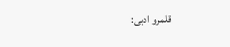قلمرو ادبی: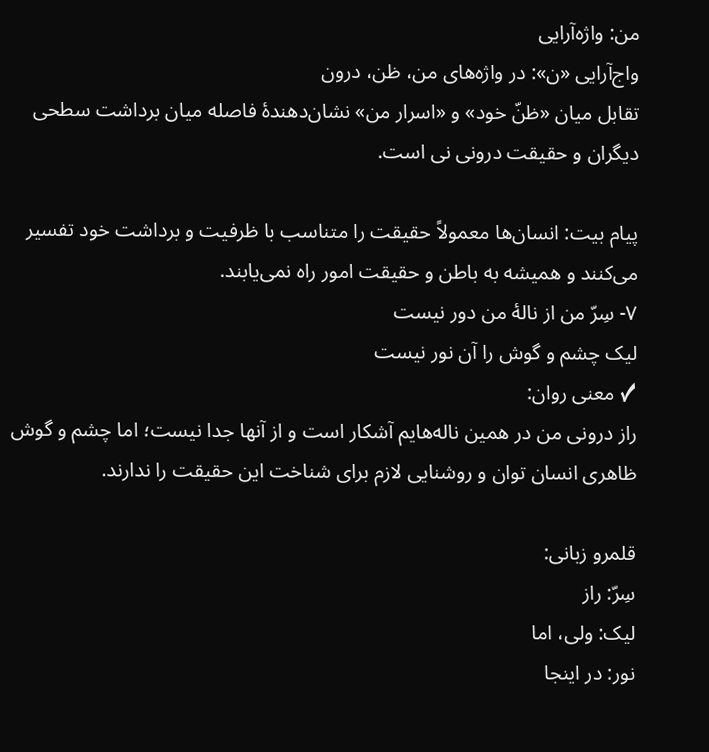من: واژه‌آرایی
واج‌آرایی «ن»: در واژه‌های من، ظن، درون
تقابل میان «ظنّ خود» و «اسرار من» نشان‌دهندۀ فاصله میان برداشت سطحی دیگران و حقیقت درونی نی است.

پیام بیت: انسان‌ها معمولاً حقیقت را متناسب با ظرفیت و برداشت خود تفسیر می‌کنند و همیشه به باطن و حقیقت امور راه نمی‌یابند.
۷- سِرّ من از نالۀ من دور نیست
لیک چشم و گوش را آن نور نیست
✓ معنی روان:
راز درونی من در همین ناله‌هایم آشکار است و از آنها جدا نیست؛ اما چشم و گوش ظاهری انسان توان و روشنایی لازم برای شناخت این حقیقت را ندارند.

قلمرو زبانی:
سِرّ: راز
لیک: ولی، اما
نور: در اینجا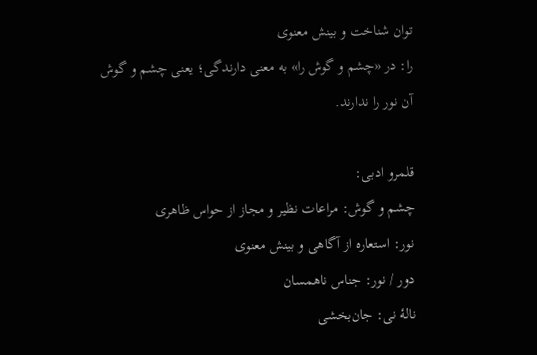توان شناخت و بینش معنوی
را: در «چشم و گوش را» به معنی دارندگی؛ یعنی چشم و گوش آن نور را ندارند.

قلمرو ادبی:
چشم و گوش: مراعات نظیر و مجاز از حواس ظاهری
نور: استعاره از آگاهی و بینش معنوی
دور / نور: جناس ناهمسان
نالۀ نی: جان‌بخشی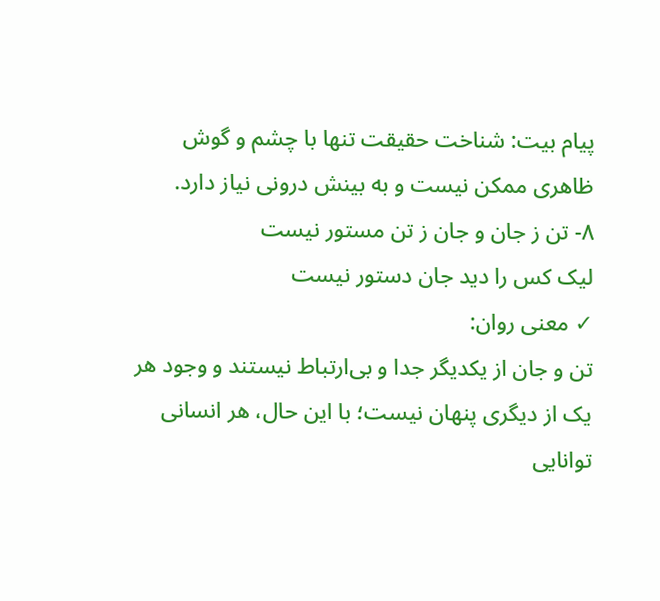پیام بیت: شناخت حقیقت تنها با چشم و گوش ظاهری ممکن نیست و به بینش درونی نیاز دارد.
۸- تن ز جان و جان ز تن مستور نیست
لیک کس را دید جان دستور نیست
✓ معنی روان:
تن و جان از یکدیگر جدا و بی‌ارتباط نیستند و وجود هر یک از دیگری پنهان نیست؛ با این حال، هر انسانی توانایی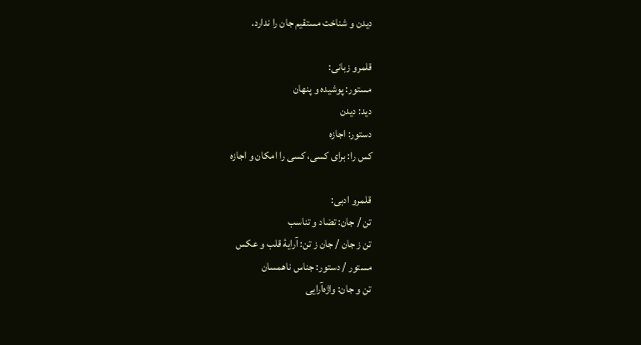دیدن و شناخت مستقیم جان را ندارد.

قلمرو زبانی:
مستور: پوشیده و پنهان
دید: دیدن
دستور: اجازه
کس را: برای کسی، کسی را امکان و اجازه

قلمرو ادبی:
تن / جان: تضاد و تناسب
تن ز جان / جان ز تن: آرایۀ قلب و عکس
مستور / دستور: جناس ناهمسان
تن و جان: واژه‌آرایی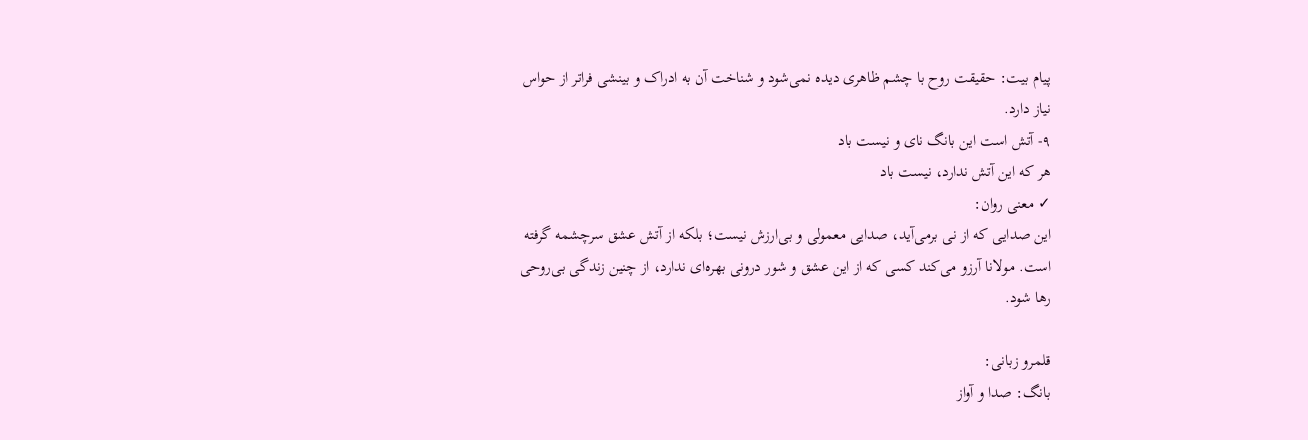پیام بیت: حقیقت روح با چشم ظاهری دیده نمی‌شود و شناخت آن به ادراک و بینشی فراتر از حواس نیاز دارد.
۹- آتش است این بانگ نای و نیست باد
هر که این آتش ندارد، نیست باد
✓ معنی روان:
این صدایی که از نی برمی‌آید، صدایی معمولی و بی‌ارزش نیست؛ بلکه از آتش عشق سرچشمه گرفته است. مولانا آرزو می‌کند کسی که از این عشق و شور درونی بهره‌ای ندارد، از چنین زندگی بی‌روحی رها شود.

قلمرو زبانی:
بانگ: صدا و آواز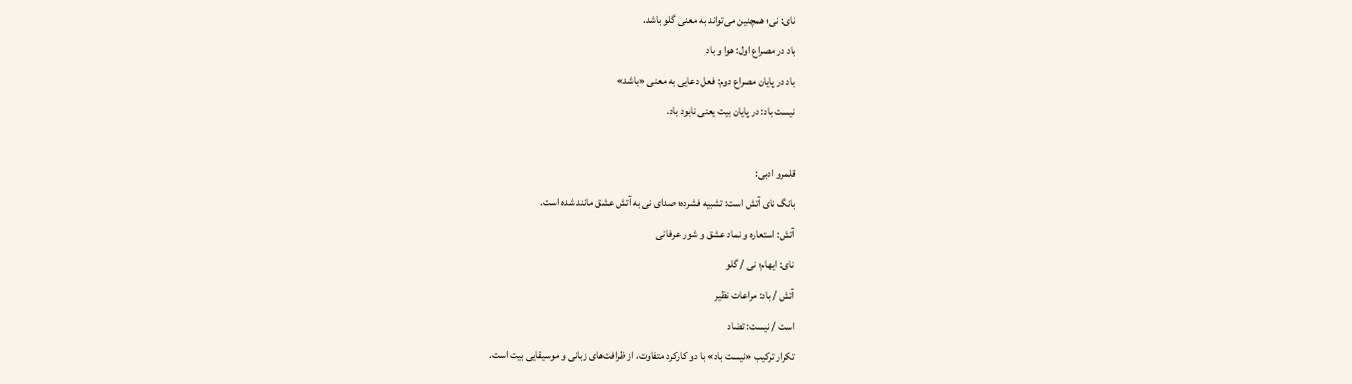نای: نی؛ همچنین می‌تواند به معنی گلو باشد.
باد در مصراع اول: هوا و باد
باد در پایان مصراع دوم: فعل دعایی به معنی «باشد»
نیست باد: در پایان بیت یعنی نابود باد.

قلمرو ادبی:
بانگ نای آتش است: تشبیه فشرده؛ صدای نی به آتش عشق مانند شده است.
آتش: استعاره و نماد عشق و شور عرفانی
نای: ایهام؛ نی / گلو
آتش / باد: مراعات نظیر
است / نیست: تضاد
تکرار ترکیب «نیست باد» با دو کارکرد متفاوت، از ظرافت‌های زبانی و موسیقایی بیت است.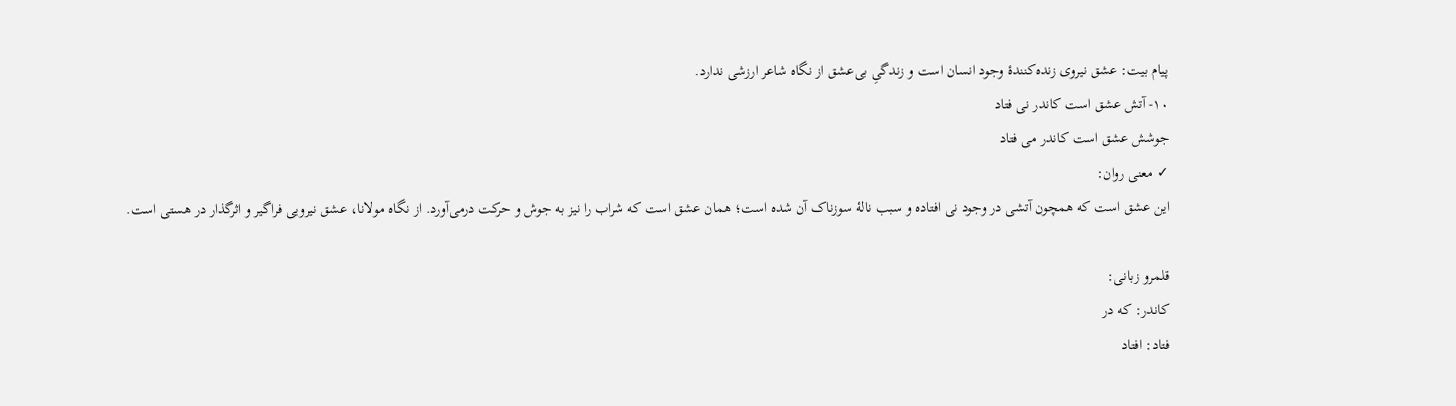پیام بیت: عشق نیروی زنده‌کنندۀ وجود انسان است و زندگیِ بی‌عشق از نگاه شاعر ارزشی ندارد.
۱۰- آتش عشق است کاندر نی فتاد
جوشش عشق است کاندر می فتاد
✓ معنی روان:
این عشق است که همچون آتشی در وجود نی افتاده و سبب نالۀ سوزناک آن شده است؛ همان عشق است که شراب را نیز به جوش و حرکت درمی‌آورد. از نگاه مولانا، عشق نیرویی فراگیر و اثرگذار در هستی است.

قلمرو زبانی:
کاندر: که در
فتاد: افتاد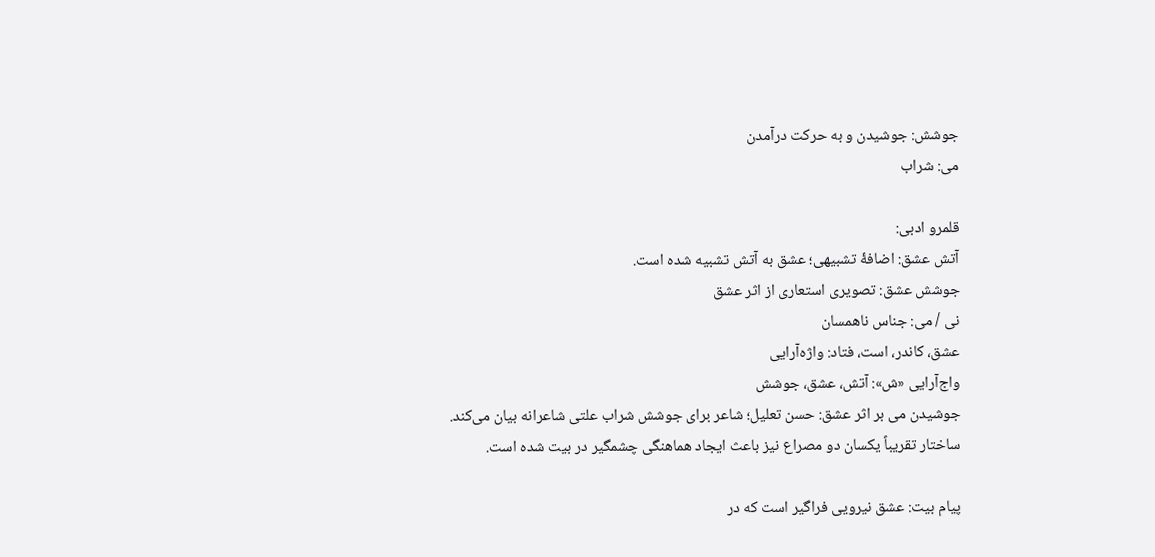جوشش: جوشیدن و به حرکت درآمدن
می: شراب

قلمرو ادبی:
آتش عشق: اضافۀ تشبیهی؛ عشق به آتش تشبیه شده است.
جوشش عشق: تصویری استعاری از اثر عشق
نی / می: جناس ناهمسان
عشق، کاندر، است، فتاد: واژه‌آرایی
واج‌آرایی «ش»: آتش، عشق، جوشش
جوشیدن می بر اثر عشق: حسن تعلیل؛ شاعر برای جوشش شراب علتی شاعرانه بیان می‌کند.
ساختار تقریباً یکسان دو مصراع نیز باعث ایجاد هماهنگی چشمگیر در بیت شده است.

پیام بیت: عشق نیرویی فراگیر است که در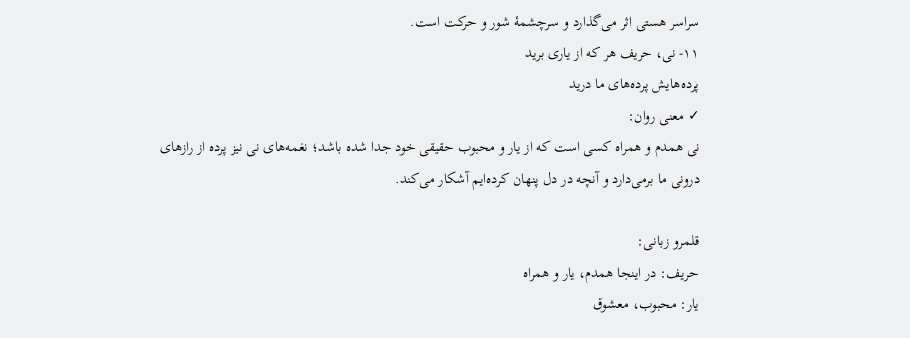سراسر هستی اثر می‌گذارد و سرچشمۀ شور و حرکت است.
۱۱- نی، حریف هر که از یاری برید
پرده‌هایش پرده‌های ما درید
✓ معنی روان:
نی همدم و همراه کسی است که از یار و محبوب حقیقی خود جدا شده باشد؛ نغمه‌های نی نیز پرده از رازهای درونی ما برمی‌دارد و آنچه در دل پنهان کرده‌ایم آشکار می‌کند.

قلمرو زبانی:
حریف: در اینجا همدم، یار و همراه
یار: محبوب، معشوق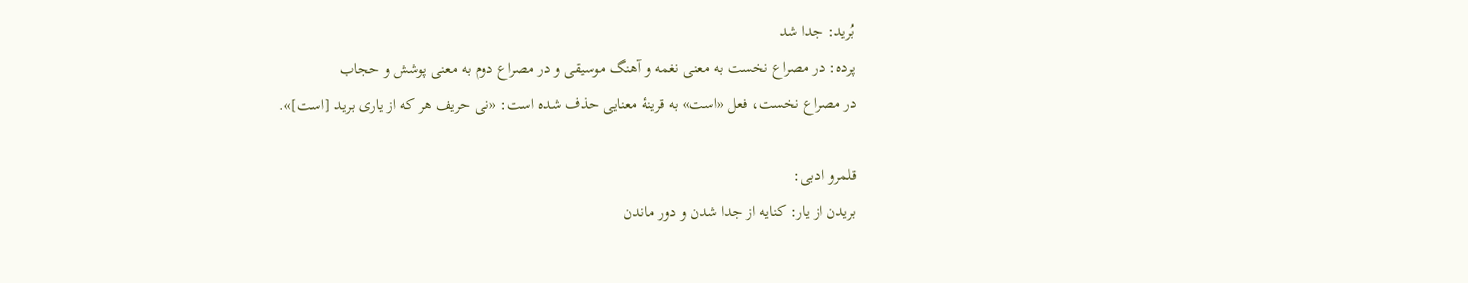بُرید: جدا شد
پرده: در مصراع نخست به معنی نغمه و آهنگ موسیقی و در مصراع دوم به معنی پوشش و حجاب
در مصراع نخست، فعل «است» به قرینۀ معنایی حذف شده است: «نی حریف هر که از یاری برید [است]».

قلمرو ادبی:
بریدن از یار: کنایه از جدا شدن و دور ماندن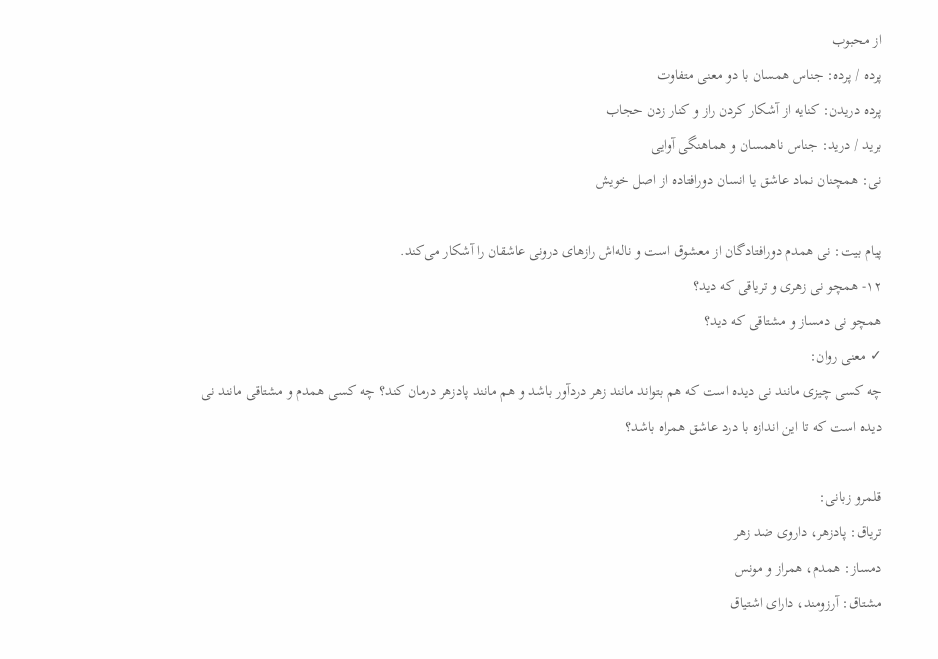از محبوب
پرده / پرده: جناس همسان با دو معنی متفاوت
پرده دریدن: کنایه از آشکار کردن راز و کنار زدن حجاب
برید / درید: جناس ناهمسان و هماهنگی آوایی
نی: همچنان نماد عاشق یا انسان دورافتاده از اصل خویش

پیام بیت: نی همدم دورافتادگان از معشوق است و ناله‌اش رازهای درونی عاشقان را آشکار می‌کند.
۱۲- همچو نی زهری و تریاقی که دید؟
همچو نی دمساز و مشتاقی که دید؟
✓ معنی روان:
چه کسی چیزی مانند نی دیده است که هم بتواند مانند زهر دردآور باشد و هم مانند پادزهر درمان کند؟ چه کسی همدم و مشتاقی مانند نی دیده است که تا این اندازه با درد عاشق همراه باشد؟

قلمرو زبانی:
تریاق: پادزهر، داروی ضد زهر
دمساز: همدم، همراز و مونس
مشتاق: آرزومند، دارای اشتیاق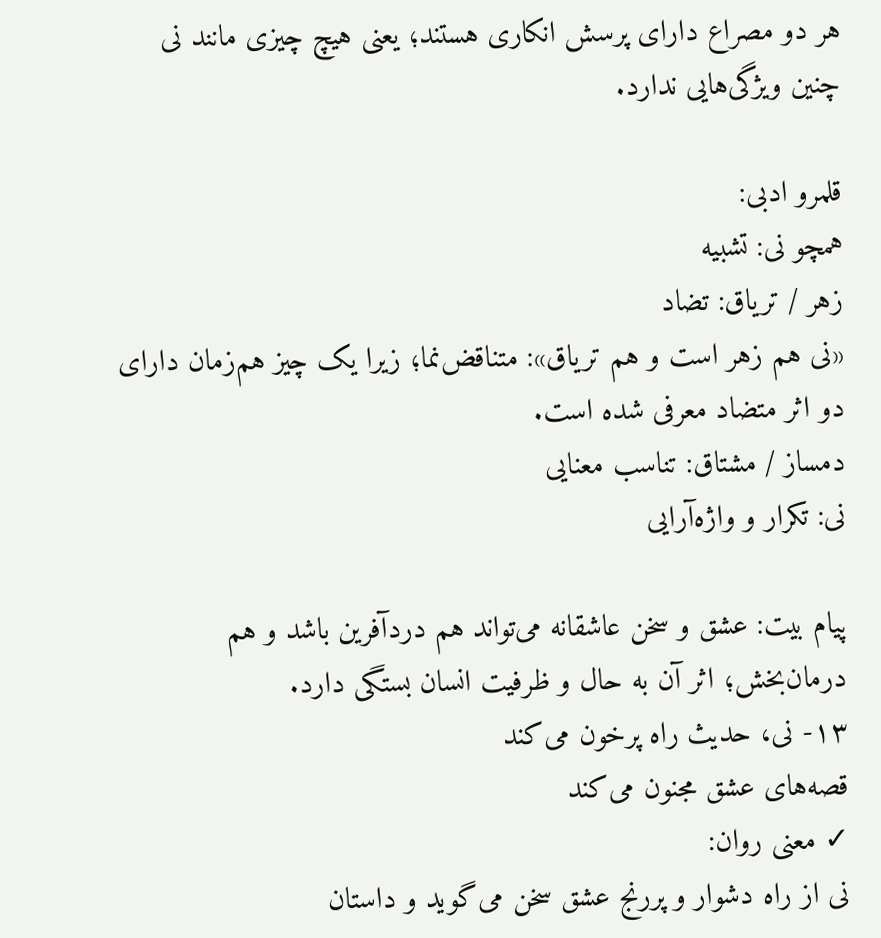هر دو مصراع دارای پرسش انکاری هستند؛ یعنی هیچ چیزی مانند نی چنین ویژگی‌هایی ندارد.

قلمرو ادبی:
همچو نی: تشبیه
زهر / تریاق: تضاد
«نی هم زهر است و هم تریاق»: متناقض‌نما؛ زیرا یک چیز هم‌زمان دارای دو اثر متضاد معرفی شده است.
دمساز / مشتاق: تناسب معنایی
نی: تکرار و واژه‌آرایی

پیام بیت: عشق و سخن عاشقانه می‌تواند هم دردآفرین باشد و هم درمان‌بخش؛ اثر آن به حال و ظرفیت انسان بستگی دارد.
۱۳- نی، حدیث راه پرخون می‌کند
قصه‌های عشق مجنون می‌کند
✓ معنی روان:
نی از راه دشوار و پررنج عشق سخن می‌گوید و داستان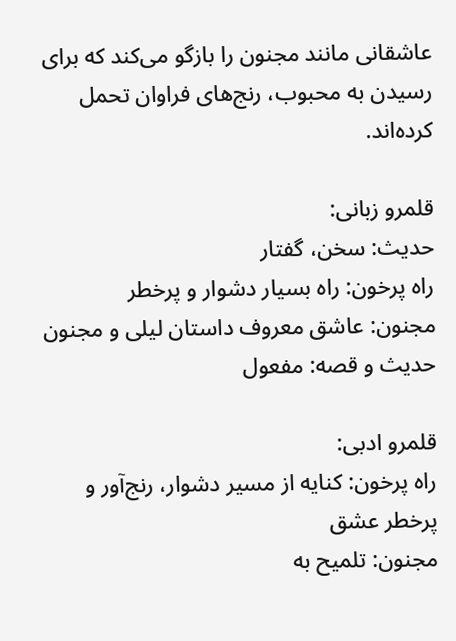عاشقانی مانند مجنون را بازگو می‌کند که برای رسیدن به محبوب، رنج‌های فراوان تحمل کرده‌اند.

قلمرو زبانی:
حدیث: سخن، گفتار
راه پرخون: راه بسیار دشوار و پرخطر
مجنون: عاشق معروف داستان لیلی و مجنون
حدیث و قصه: مفعول

قلمرو ادبی:
راه پرخون: کنایه از مسیر دشوار، رنج‌آور و پرخطر عشق
مجنون: تلمیح به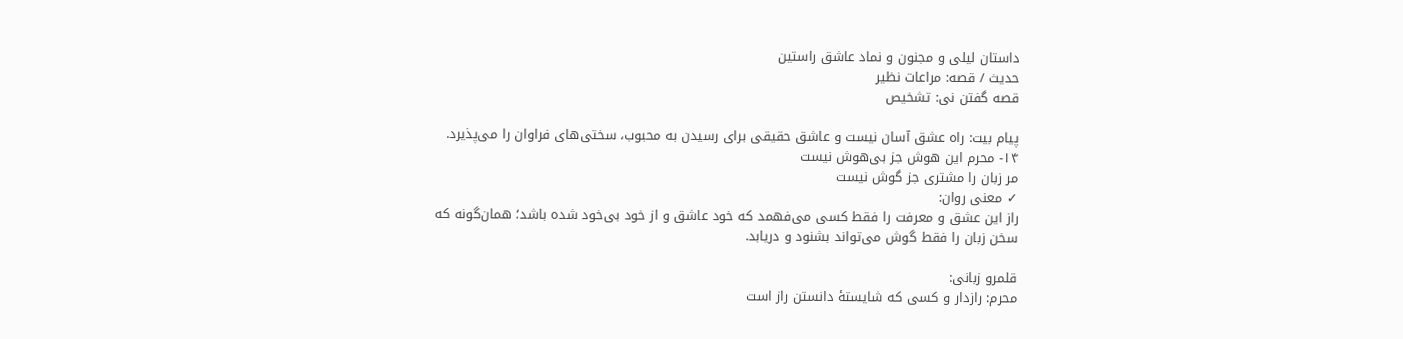داستان لیلی و مجنون و نماد عاشق راستین
حدیث / قصه: مراعات نظیر
قصه گفتن نی: تشخیص

پیام بیت: راه عشق آسان نیست و عاشق حقیقی برای رسیدن به محبوب، سختی‌های فراوان را می‌پذیرد.
۱۴- محرم این هوش جز بی‌هوش نیست
مر زبان را مشتری جز گوش نیست
✓ معنی روان:
راز این عشق و معرفت را فقط کسی می‌فهمد که خود عاشق و از خود بی‌خود شده باشد؛ همان‌گونه که سخن زبان را فقط گوش می‌تواند بشنود و دریابد.

قلمرو زبانی:
محرم: رازدار و کسی که شایستۀ دانستن راز است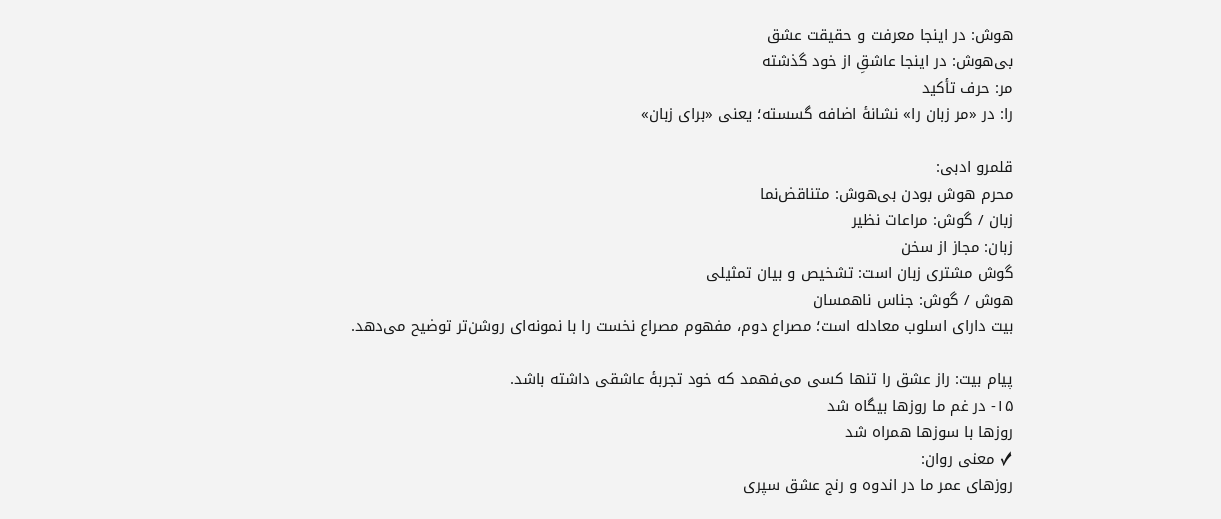هوش: در اینجا معرفت و حقیقت عشق
بی‌هوش: در اینجا عاشقِ از خود گذشته
مر: حرف تأکید
را: در «مر زبان را» نشانۀ اضافه گسسته؛ یعنی «برای زبان»

قلمرو ادبی:
محرم هوش بودن بی‌هوش: متناقض‌نما
زبان / گوش: مراعات نظیر
زبان: مجاز از سخن
گوش مشتری زبان است: تشخیص و بیان تمثیلی
هوش / گوش: جناس ناهمسان
بیت دارای اسلوب معادله است؛ مصراع دوم، مفهوم مصراع نخست را با نمونه‌ای روشن‌تر توضیح می‌دهد.

پیام بیت: راز عشق را تنها کسی می‌فهمد که خود تجربۀ عاشقی داشته باشد.
۱۵- در غم ما روزها بیگاه شد
روزها با سوزها همراه شد
✓ معنی روان:
روزهای عمر ما در اندوه و رنج عشق سپری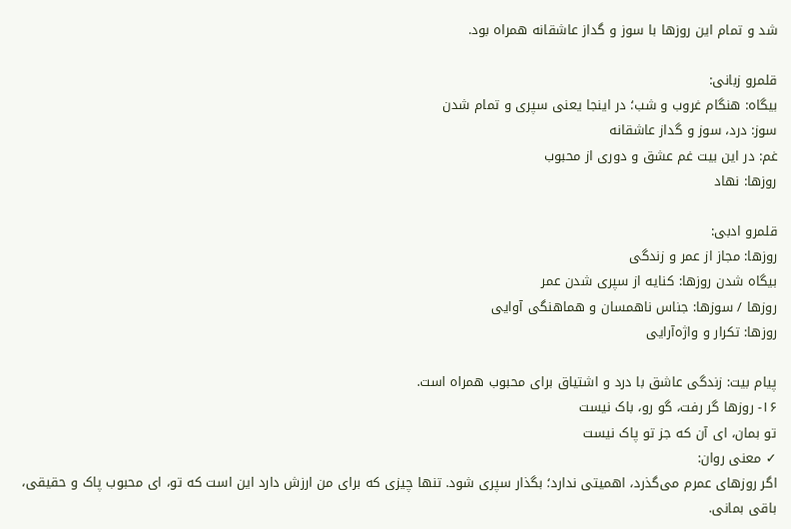شد و تمام این روزها با سوز و گداز عاشقانه همراه بود.

قلمرو زبانی:
بیگاه: هنگام غروب و شب؛ در اینجا یعنی سپری و تمام شدن
سوز: درد، سوز و گداز عاشقانه
غم: در این بیت غم عشق و دوری از محبوب
روزها: نهاد

قلمرو ادبی:
روزها: مجاز از عمر و زندگی
بیگاه شدن روزها: کنایه از سپری شدن عمر
روزها / سوزها: جناس ناهمسان و هماهنگی آوایی
روزها: تکرار و واژه‌آرایی

پیام بیت: زندگی عاشق با درد و اشتیاق برای محبوب همراه است.
۱۶- روزها گر رفت، گو رو، باک نیست
تو بمان، ای آن که جز تو پاک نیست
✓ معنی روان:
اگر روزهای عمرم می‌گذرد، اهمیتی ندارد؛ بگذار سپری شود. تنها چیزی که برای من ارزش دارد این است که تو، ای محبوب پاک و حقیقی، باقی بمانی.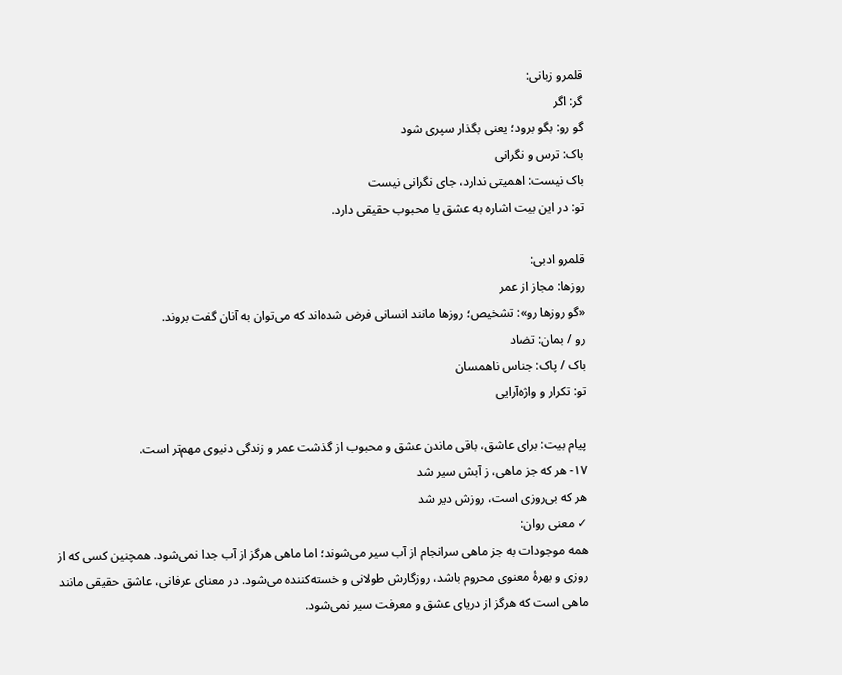قلمرو زبانی:
گر: اگر
گو رو: بگو برود؛ یعنی بگذار سپری شود
باک: ترس و نگرانی
باک نیست: اهمیتی ندارد، جای نگرانی نیست
تو: در این بیت اشاره به عشق یا محبوب حقیقی دارد.

قلمرو ادبی:
روزها: مجاز از عمر
«گو روزها رو»: تشخیص؛ روزها مانند انسانی فرض شده‌اند که می‌توان به آنان گفت بروند.
رو / بمان: تضاد
باک / پاک: جناس ناهمسان
تو: تکرار و واژه‌آرایی

پیام بیت: برای عاشق، باقی ماندن عشق و محبوب از گذشت عمر و زندگی دنیوی مهم‌تر است.
۱۷- هر که جز ماهی، ز آبش سیر شد
هر که بی‌روزی است، روزش دیر شد
✓ معنی روان:
همه موجودات به جز ماهی سرانجام از آب سیر می‌شوند؛ اما ماهی هرگز از آب جدا نمی‌شود. همچنین کسی که از روزی و بهرۀ معنوی محروم باشد، روزگارش طولانی و خسته‌کننده می‌شود. در معنای عرفانی، عاشق حقیقی مانند ماهی است که هرگز از دریای عشق و معرفت سیر نمی‌شود.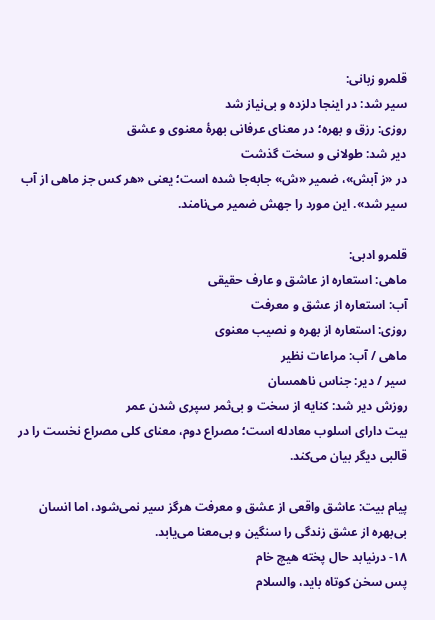قلمرو زبانی:
سیر شد: در اینجا دلزده و بی‌نیاز شد
روزی: رزق و بهره؛ در معنای عرفانی بهرۀ معنوی و عشق
دیر شد: طولانی و سخت گذشت
در «ز آبش»، ضمیر «ش» جابه‌جا شده است؛ یعنی «هر کس جز ماهی از آب سیر شد». این مورد را جهش ضمیر می‌نامند.

قلمرو ادبی:
ماهی: استعاره از عاشق و عارف حقیقی
آب: استعاره از عشق و معرفت
روزی: استعاره از بهره و نصیب معنوی
ماهی / آب: مراعات نظیر
سیر / دیر: جناس ناهمسان
روزش دیر شد: کنایه از سخت و بی‌ثمر سپری شدن عمر
بیت دارای اسلوب معادله است؛ مصراع دوم، معنای کلی مصراع نخست را در قالبی دیگر بیان می‌کند.

پیام بیت: عاشق واقعی از عشق و معرفت هرگز سیر نمی‌شود، اما انسان بی‌بهره از عشق زندگی را سنگین و بی‌معنا می‌یابد.
۱۸- درنیابد حال پخته هیچ خام
پس سخن کوتاه باید، والسلام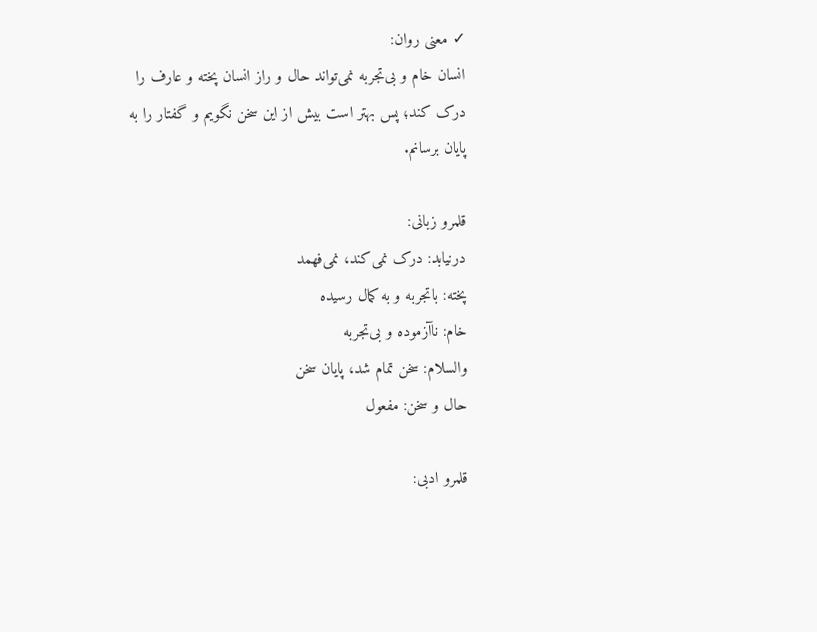✓ معنی روان:
انسان خام و بی‌تجربه نمی‌تواند حال و راز انسان پخته و عارف را درک کند؛ پس بهتر است بیش از این سخن نگویم و گفتار را به پایان برسانم.

قلمرو زبانی:
درنیابد: درک نمی‌کند، نمی‌فهمد
پخته: باتجربه و به کمال رسیده
خام: ناآزموده و بی‌تجربه
والسلام: سخن تمام شد، پایان سخن
حال و سخن: مفعول

قلمرو ادبی: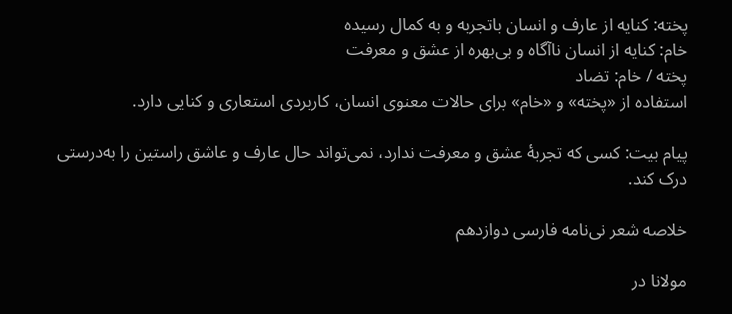پخته: کنایه از عارف و انسان باتجربه و به کمال رسیده
خام: کنایه از انسان ناآگاه و بی‌بهره از عشق و معرفت
پخته / خام: تضاد
استفاده از «پخته» و «خام» برای حالات معنوی انسان، کاربردی استعاری و کنایی دارد.

پیام بیت: کسی که تجربۀ عشق و معرفت ندارد، نمی‌تواند حال عارف و عاشق راستین را به‌درستی درک کند.

خلاصه شعر نی‌نامه فارسی دوازدهم

مولانا در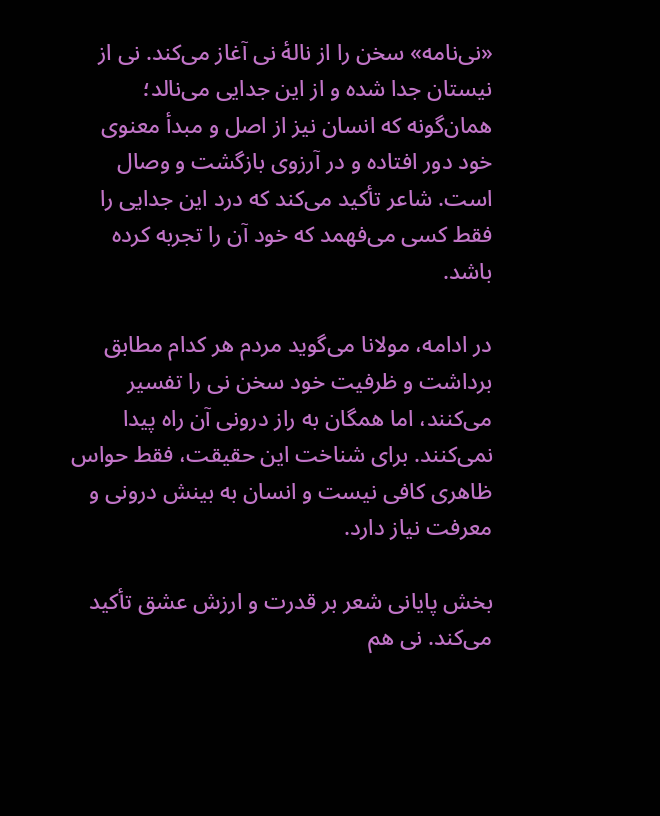«نی‌نامه» سخن را از نالۀ نی آغاز می‌کند. نی از نیستان جدا شده و از این جدایی می‌نالد؛ همان‌گونه که انسان نیز از اصل و مبدأ معنوی خود دور افتاده و در آرزوی بازگشت و وصال است. شاعر تأکید می‌کند که درد این جدایی را فقط کسی می‌فهمد که خود آن را تجربه کرده باشد.

در ادامه، مولانا می‌گوید مردم هر کدام مطابق برداشت و ظرفیت خود سخن نی را تفسیر می‌کنند، اما همگان به راز درونی آن راه پیدا نمی‌کنند. برای شناخت این حقیقت، فقط حواس ظاهری کافی نیست و انسان به بینش درونی و معرفت نیاز دارد.

بخش پایانی شعر بر قدرت و ارزش عشق تأکید می‌کند. نی هم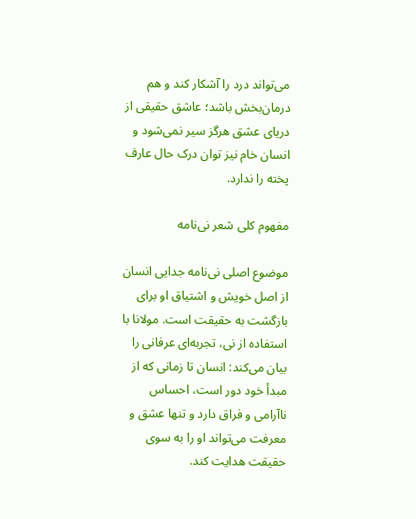می‌تواند درد را آشکار کند و هم درمان‌بخش باشد؛ عاشق حقیقی از دریای عشق هرگز سیر نمی‌شود و انسان خام نیز توان درک حال عارف پخته را ندارد.

مفهوم کلی شعر نی‌نامه

موضوع اصلی نی‌نامه جدایی انسان از اصل خویش و اشتیاق او برای بازگشت به حقیقت است. مولانا با استفاده از نی، تجربه‌ای عرفانی را بیان می‌کند: انسان تا زمانی که از مبدأ خود دور است، احساس ناآرامی و فراق دارد و تنها عشق و معرفت می‌تواند او را به سوی حقیقت هدایت کند.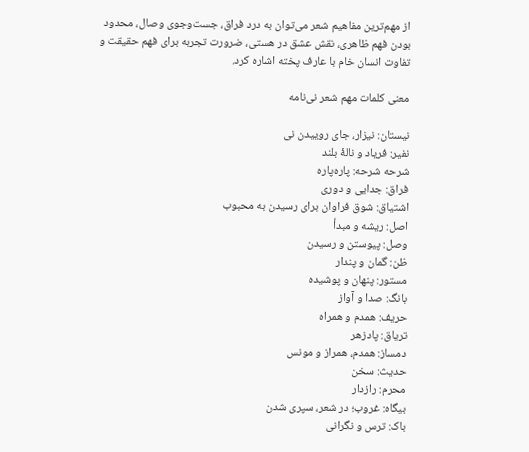از مهم‌ترین مفاهیم شعر می‌توان به درد فراق، جست‌وجوی وصال، محدود بودن فهم ظاهری، نقش عشق در هستی، ضرورت تجربه برای فهم حقیقت و تفاوت انسان خام با عارف پخته اشاره کرد.

معنی کلمات مهم شعر نی‌نامه

نیستان: نیزار، جای روییدن نی
نفیر: فریاد و نالۀ بلند
شرحه شرحه: پاره‌پاره
فراق: جدایی و دوری
اشتیاق: شوق فراوان برای رسیدن به محبوب
اصل: ریشه و مبدأ
وصل: پیوستن و رسیدن
ظن: گمان و پندار
مستور: پنهان و پوشیده
بانگ: صدا و آواز
حریف: همدم و همراه
تریاق: پادزهر
دمساز: همدم، همراز و مونس
حدیث: سخن
محرم: رازدار
بیگاه: غروب؛ در شعر، سپری شدن
باک: ترس و نگرانی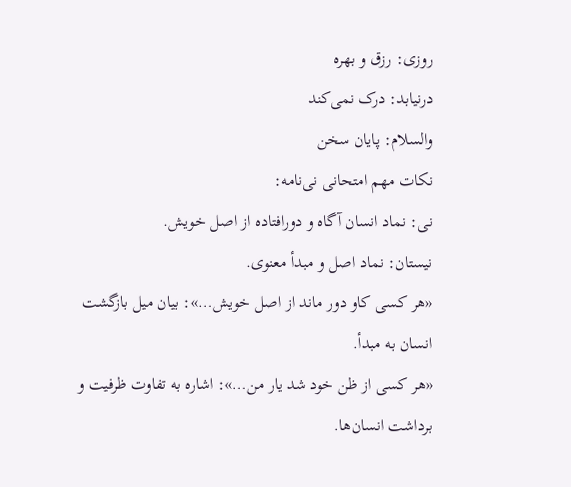روزی: رزق و بهره
درنیابد: درک نمی‌کند
والسلام: پایان سخن
نکات مهم امتحانی نی‌نامه:
نی: نماد انسان آگاه و دورافتاده از اصل خویش.
نیستان: نماد اصل و مبدأ معنوی.
«هر کسی کاو دور ماند از اصل خویش…»: بیان میل بازگشت انسان به مبدأ.
«هر کسی از ظن خود شد یار من…»: اشاره به تفاوت ظرفیت و برداشت انسان‌ها.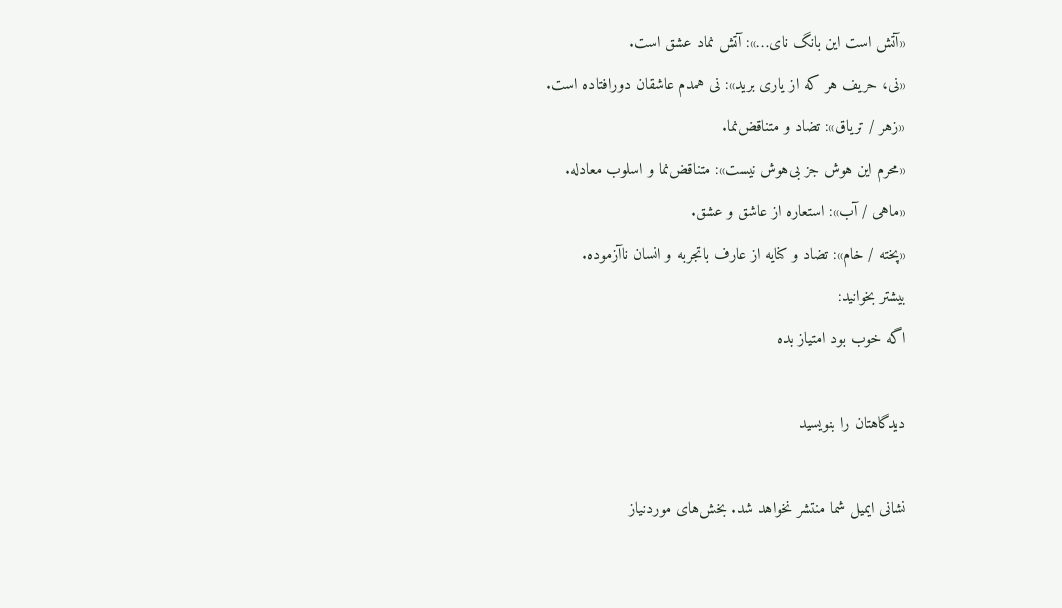«آتش است این بانگ نای…»: آتش نماد عشق است.
«نی، حریف هر که از یاری برید»: نی همدم عاشقان دورافتاده است.
«زهر / تریاق»: تضاد و متناقض‌نما.
«محرم این هوش جز بی‌هوش نیست»: متناقض‌نما و اسلوب معادله.
«ماهی / آب»: استعاره از عاشق و عشق.
«پخته / خام»: تضاد و کنایه از عارف باتجربه و انسان ناآزموده.
بیشتر بخوانید:
اگه خوب بود امتیاز بده

دیدگاهتان را بنویسید

نشانی ایمیل شما منتشر نخواهد شد. بخش‌های موردنیاز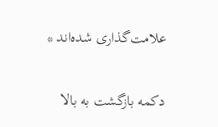علامت‌گذاری شده‌اند *

دکمه بازگشت به بالا